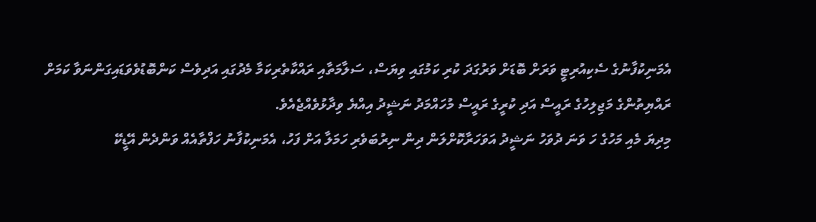އެމަނިކުފާނުގެ ސެކިއުރިޓީ ވަރަށް ބޮޑަށް ވަރުގަދަ ކުރި ކަމުގައި ވިޔަސް، ސަލާމަތާއި ރައްކާތެރިކަމާ މެދުގައި އަދިވެސް ކަންބޮޑުވެވަޑައިގަންނަވާ ކަމަށް ރައްޔިތުންގެ މަޖިލިހުގެ ރައީސް އަދި ކުރީގެ ރައީސް މުހައްމަދު ނަޝީދު އިއްޔެ ވިދާޅުވެއްޖެއެވެ.
މިދިޔަ މެއި މަހުގެ ހަ ވަނަ ދުވަހު ނަޝީދު އަވަހަރާކޮށްލަން ދިން ނިރުބަވެރި ހަމަލާ އަށް ފަހު، އެމަނިކުފާނު ހަފްތާއެއް ވަންދެން އޭޑީކޭ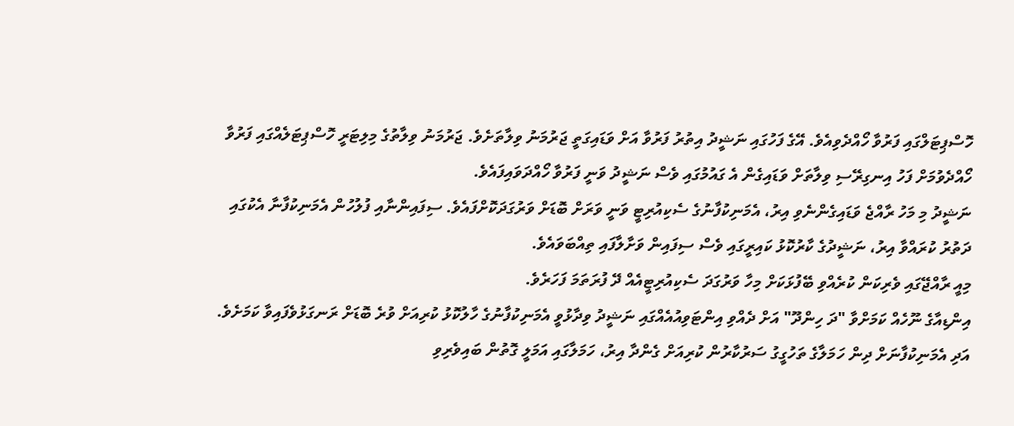ހޮސްޕިޓަލްގައި ފަރުވާ ހޯއްދެވިއެވެ. އޭގެ ފަހުގައި ނަޝީދު އިތުރު ފަރުވާ އަށް ވަޑައިގަތީ ޖަރުމަނު ވިލާތަށެވެ. ޖަރުމަނު ވިލާތުގެ މިލިޓަރީ ހޮސްޕިޓަލެއްގައި ފަރުވާ ހޯއްދެވުމަށް ފަހު އިނގިރޭސި ވިލާތަށް ވަޑައިގެން އެ ގައުމުގައި ވެސް ނަޝީދު ވަނީ ފަރުވާ ހޯއްދަވައިފައެވެ.
ނަޝީދު މި މަހު ރާއްޖެ ވަޑައިގެންނެވި އިރު، އެމަނިކުފާނުގެ ސެކިއުރިޓީ ވަނީ ވަރަށް ބޮޑަށް ވަރުގަދަކޮށްފައެވެ. ސިފައިންނާއި ފުލުހުން އެމަނިކުފާނާ އެކުގައި ދަތުރު ކުރައްވާ އިރު، ނަޝީދުގެ ކާރުކޮޅު ކައިރީގައި ވެސް ސިފައިން ވަށާލާފައި ތިއްބަވައެވެ.
މިއީ ރާއްޖޭގައި ވެރިކަން ކުރެއްވި ބޭފުޅަކަށް މިހާ ވަރުގަދަ ސެކިއުރިޓީއެއް ދޭ ފުރަތަމަ ފަހަރެވެ.
އިންޑިއާގެ ނޫހެއް ކަމަށްވާ "ދަ ހިންދޫ" އަށް ދެއްވި އިންޓަވިއުއެއްގައި ނަޝީދު ވިދާޅުވީ އެމަނިކުފާނުގެ ހާލުކޮޅު ކުރިއަށް ވުރެ ބޮޑަށް ރަނގަޅުވެފައިވާ ކަމަށެވެ. އަދި އެމަނިކުފާނަށް ދިން ހަމަލާގެ ތަހުގީގު ސަރުކާރުން ކުރިއަށް ގެންދާ އިރު، ހަމަލާގައި އަމަލީ ގޮތުން ބައިވެރިވި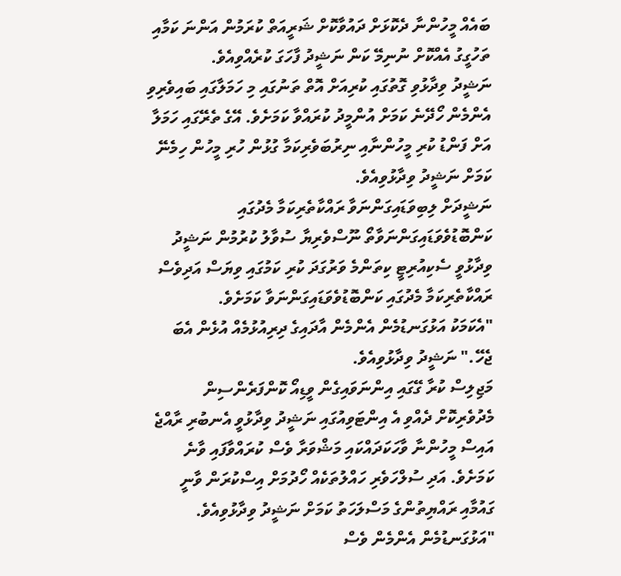ބައެއް މީހުންނާ ދެކޮޅަށް ދައުވާކޮށް ޝަރީއަތް ކުރަމުން އަންނަ ކަމާއި ތަހުގީގު އެއްކޮށް ނުނިމޭ ކަން ނަޝީދު ފާހަގަ ކުރެއްވިއެވެ.
ނަޝީދު ވިދާޅުވި ގޮތުގައި ކުރިއަށް އޮތް ތަނުގައި މި ހަމަލާގައި ބައިވެރިވި އެންމެން ހޯދޭނެ ކަމަށް އުންމީދު ކުރައްވާ ކަމަށެވެ. އޭގެ ތެރޭގައި ހަމަލާ އަށް ފަންޑު ކުރި މީހުންނާއި ނިރުބަވެރިކަމާ ގުޅުން ހުރި މީހުން ހިމެނޭ ކަމަށް ނަޝީދު ވިދާޅުވިއެވެ.
ނަޝީދަށް ލިބިވަޑައިގަންނަވާ ރައްކާތެރިކަމާ މެދުގައި ކަންބޮޑުވެވަޑައިގަންނަވާތޯ ނޫސްވެރިޔާ ސުވާލު ކުރުމުން ނަޝީދު ވިދާޅުވީ ސެކިއުރިޓީ ކިތަންމެ ވަރުގަދަ ކުރި ކަމުގައި ވިޔަސް އަދިވެސް ރައްކާތެރިކަމާ މެދުގައި ކަންބޮޑުވެވަޑައިގަންނަވާ ކަމަށެވެ.
"އެކަމަކު އަޅުގަނޑުމެން އެންމެން އާދައިގެ ދިރިއުޅުމެއް އުޅެން އެބަ ޖެހޭ." ނަޝީދު ވިދާޅުވިއެވެ.
މަޖިލިސް ކުރާ ގޭގައި އިންނަވައިގެން ވީޑިއޯ ކޮންފަރެންސިން މެދުވެރިކޮށް ދެއްވި އެ އިންޓަވިއުގައި ނަޝީދު ވިދާޅުވީ އެނބުރި ރާއްޖެ އައިސް މީހުންނާ ވާހަކަދައްކައި މަޝްވަރާ ވެސް ކުރައްވާފައި ވާނެ ކަމަށެވެ. އަދި ސުލްހަވެރި ހައްލުތަކެއް ހޯދުމަށް އިސްކުރަން ވާނީ ގައުމާއި ރައްޔިތުންގެ މަސްލަހަތު ކަމަށް ނަޝީދު ވިދާޅުވިއެވެ.
"އަޅުގަނޑުމެން އެންމެން ވެސް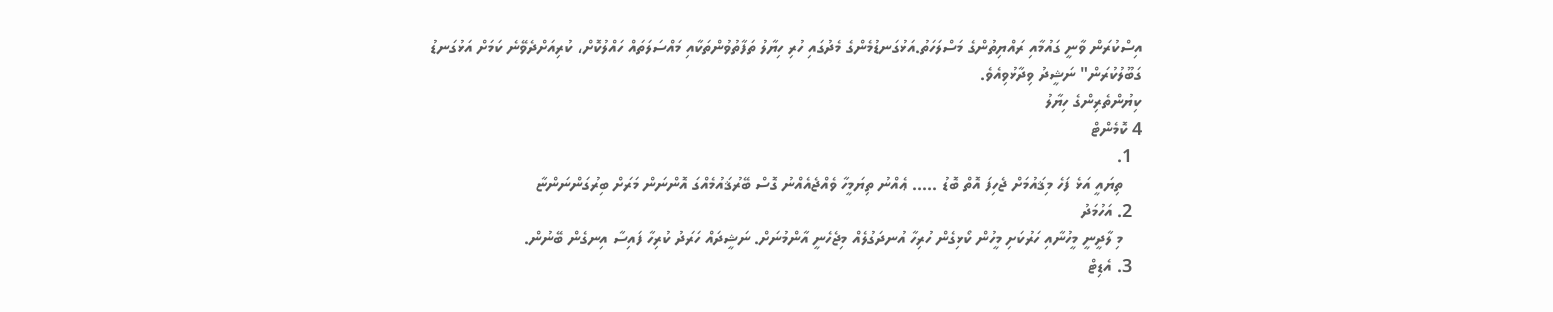އިސްކުރަން ވާނީ ގައުމާއި ރައްޔިތުންގެ މަސްލަހަތު.އަޅުގަނޑުމެންގެ މެދުގައި ހުރި ހިޔާލު ތަފާތުވުންތަކާއި މައްސަލަތައް ހައްލުކޮށް، ކުރިއަށްދެވޭނެ ކަމަށް އަޅުގަނޑު ގަބޫލުކުރަން" ނަޝީދު ވިދާޅުވިއެވެ.
ކިޔުންތެރިންގެ ހިޔާލު
4 ކޮމެންޓް
  1.
    ތިޔައީ އަޅެ ފަހެ މިޤައުމަށް ޖެހިފަ އޮތް ބޮޑު ..... ޢެއްނު ތިޔަމީހާ ވެއްޖެއެއްނު ގޮސް ބޭރުޤައުމެއްގަ އޮންނަން މަރަށް ބިރުގަންނަންޏާ
  2. އަހުމަދު
    މި ލާދީނީ މީހުނާއި ހަރުކަށި މީހުން ކޯޅިގެން ހުރިހާ އުނދަގުލެއް މިޖެހެނީ އާންމުނަށް. ނަޝީދައް ހަރަދު ކުރިހާ ފައިސާ އިނގެން ބޭނުން.
  3. އެޑިޓް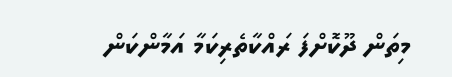މިތަން ދޫކޮށްފަ ރައްކާތެރިކަމާ އަމާންކަން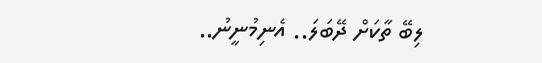ލިބޭ ތާކަށް ދޭބަލަ.. އެނިމުނީނު..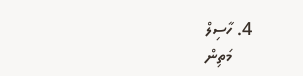4. ހާސިލް
    މަތިން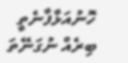ހޮނުއަޅާފާނެތީ ބިރެއް ނުގަނޭތަ